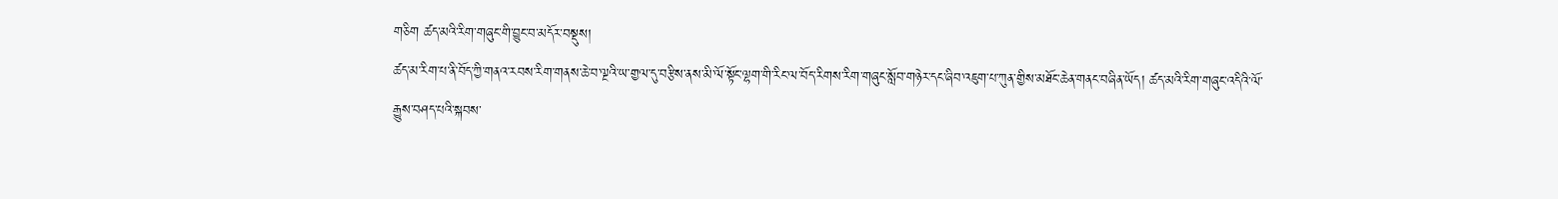གཅིག ཚད་མའི་རིག་གཞུང་གི་བྱུང་བ་མདོར་བསྡུས།
ཚད་མ་རིག་པ་ནི་བོད་ཀྱི་གནའ་རབས་རིག་གནས་ཆེ་བ་ལྔའི་ཡ་གྱལ་དུ་བརྩིས་ནས་མི་ལོ་སྟོང་ལྷག་གི་རིང་ལ་བོད་རིགས་རིག་གཞུང་སློབ་གཉེར་དང་ཞིབ་འཇུག་པ་ཀུན་གྱིས་མཐོང་ཆེན་གནང་བཞིན་ཡོད། ཚད་མའི་རིག་གཞུང་འདིའི་ལོ་རྒྱུས་བཤད་པའི་སྐབས་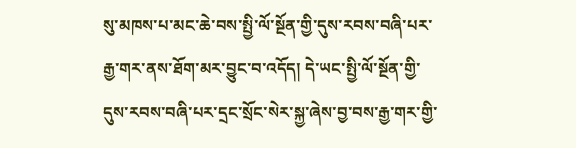སུ་མཁས་པ་མང་ཆེ་བས་སྤྱི་ལོ་སྔོན་གྱི་དུས་རབས་བཞི་པར་རྒྱ་གར་ནས་ཐོག་མར་བྱུང་བ་འདོད། དེ་ཡང་སྤྱི་ལོ་སྔོན་གྱི་དུས་རབས་བཞི་པར་དྲང་སྲོང་སེར་སྐྱ་ཞེས་བྱ་བས་རྒྱ་གར་གྱི་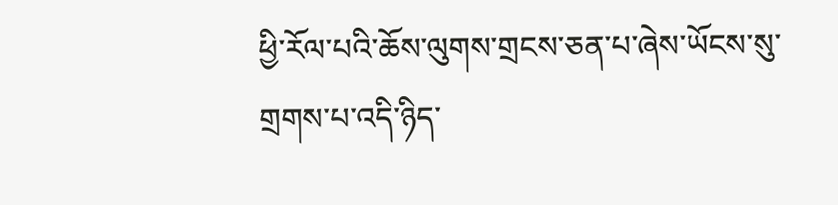ཕྱི་རོལ་པའི་ཆོས་ལུགས་གྲངས་ཅན་པ་ཞེས་ཡོངས་སུ་གྲགས་པ་འདི་ཉིད་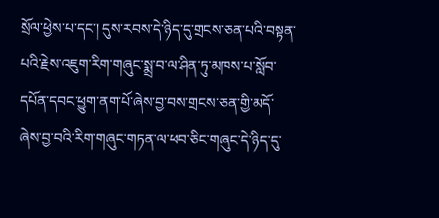སྲོལ་ཕྱེས་པ་དང་། དུས་རབས་དེ་ཉིད་དུ་གྲངས་ཅན་པའི་བསྟན་པའི་རྗེས་འཇུག་རིག་གཞུང་སྨྲ་བ་ལ་ཤིན་ཏུ་མཁས་པ་སློབ་དཔོན་དབང་ཕྱུག་ནག་པོ་ཞེས་བྱ་བས་གྲངས་ཅན་གྱི་མདོ་ཞེས་བྱ་བའི་རིག་གཞུང་གཏན་ལ་ཕབ་ཅིང་གཞུང་དེ་ཉིད་དུ་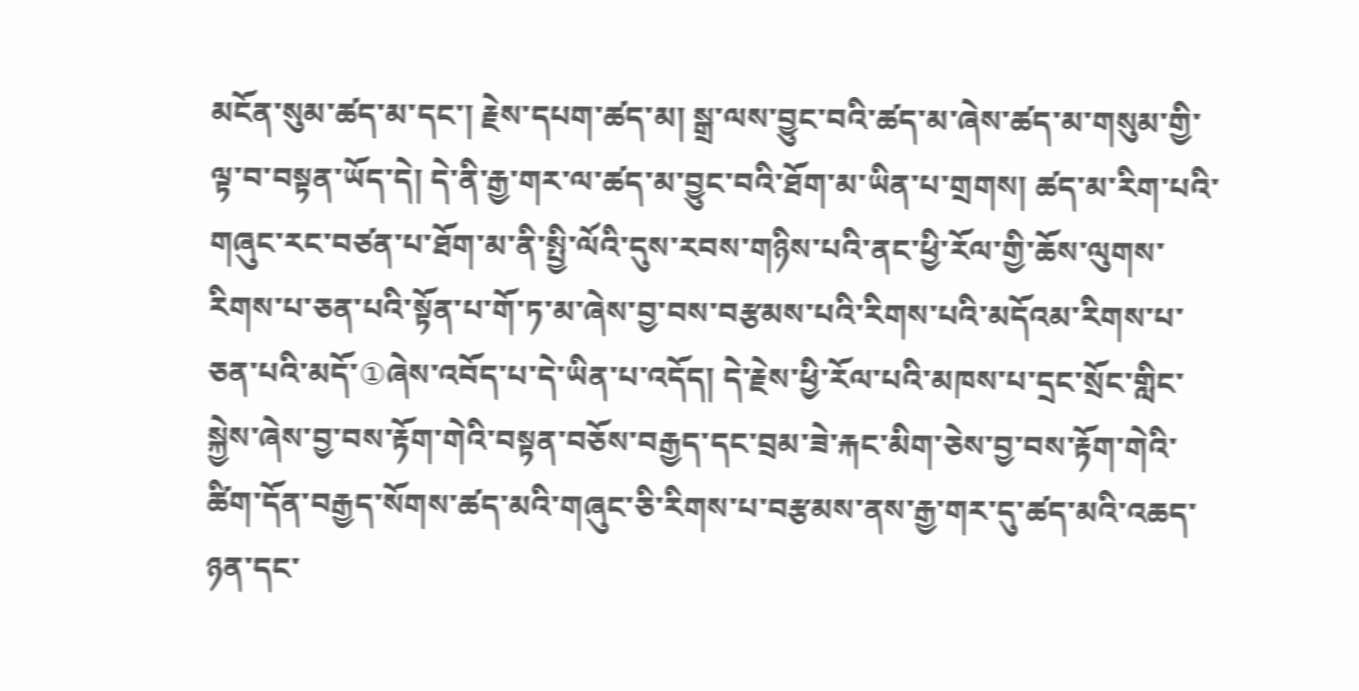མངོན་སུམ་ཚད་མ་དང་། རྗེས་དཔག་ཚད་མ། སྒྲ་ལས་བྱུང་བའི་ཚད་མ་ཞེས་ཚད་མ་གསུམ་གྱི་ལྟ་བ་བསྟན་ཡོད་དེ། དེ་ནི་རྒྱ་གར་ལ་ཚད་མ་བྱུང་བའི་ཐོག་མ་ཡིན་པ་གྲགས། ཚད་མ་རིག་པའི་གཞུང་རང་བཙན་པ་ཐོག་མ་ནི་སྤྱི་ལོའི་དུས་རབས་གཉིས་པའི་ནང་ཕྱི་རོལ་གྱི་ཆོས་ལུགས་རིགས་པ་ཅན་པའི་སྟོན་པ་གོ་ཏ་མ་ཞེས་བྱ་བས་བརྩམས་པའི་རིགས་པའི་མདོའམ་རིགས་པ་ཅན་པའི་མདོ་①ཞེས་འབོད་པ་དེ་ཡིན་པ་འདོད། དེ་རྗེས་ཕྱི་རོལ་པའི་མཁས་པ་དྲང་སྲོང་གླིང་སྐྱེས་ཞེས་བྱ་བས་རྟོག་གེའི་བསྟན་བཅོས་བརྒྱད་དང་བྲམ་ཟེ་རྐང་མིག་ཅེས་བྱ་བས་རྟོག་གེའི་ཚིག་དོན་བརྒྱད་སོགས་ཚད་མའི་གཞུང་ཅི་རིགས་པ་བརྩམས་ནས་རྒྱ་གར་དུ་ཚད་མའི་འཆད་ཉན་དང་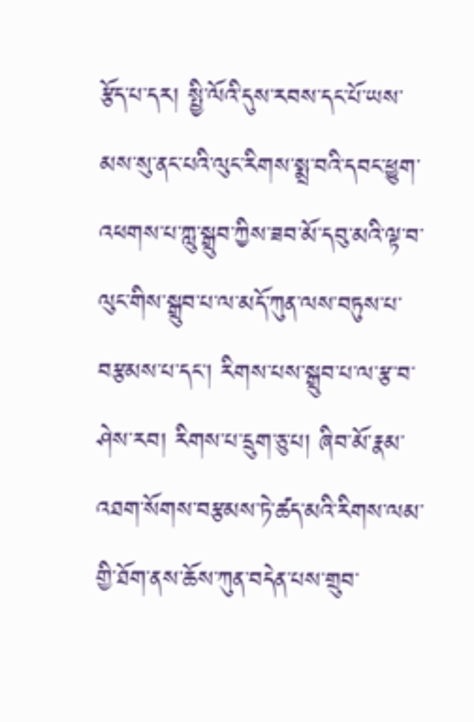རྩོད་པ་དར། སྤྱི་ལོའི་དུས་རབས་དང་པོ་ཡས་མས་སུ་ནང་པའི་ལུང་རིགས་སྨྲ་བའི་དབང་ཕྱུག་འཕགས་པ་ཀླུ་སྒྲུབ་ཀྱིས་ཟབ་མོ་དབུ་མའི་ལྟ་བ་ལུང་གིས་སྒྲུབ་པ་ལ་མདོ་ཀུན་ལས་བཏུས་པ་བརྩམས་པ་དང་། རིགས་པས་སྒྲུབ་པ་ལ་རྩ་བ་ཤེས་རབ། རིགས་པ་དྲུག་ཅུ་པ། ཞིབ་མོ་རྣམ་འཐག་སོགས་བརྩམས་ཏེ་ཚད་མའི་རིགས་ལམ་གྱི་ཐོག་ནས་ཆོས་ཀུན་བདེན་པས་གྲུབ་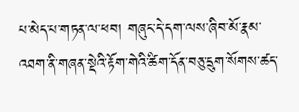པ་མེད་པ་གཏན་ལ་ཕབ། གཞུང་དེ་དག་ལས་ཞིབ་མོ་རྣམ་འཐག་ནི་གཞན་སྡེའི་རྟོག་གེའི་ཚིག་དོན་བཅུ་དྲུག་སོགས་ཚད་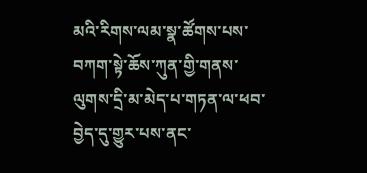མའི་རིགས་ལམ་སྣ་ཚོགས་པས་བཀག་སྟེ་ཆོས་ཀུན་གྱི་གནས་ལུགས་དྲི་མ་མེད་པ་གཏན་ལ་ཕབ་བྱེད་དུ་གྱུར་པས་ནང་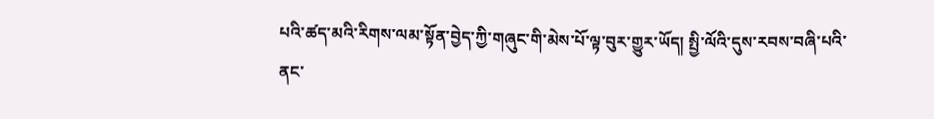པའི་ཚད་མའི་རིགས་ལམ་སྟོན་བྱེད་ཀྱི་གཞུང་གི་མེས་པོ་ལྟ་བུར་གྱུར་ཡོད། སྤྱི་ལོའི་དུས་རབས་བཞི་པའི་ནང་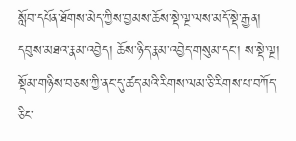སློབ་དཔོན་ཐོགས་མེད་ཀྱིས་བྱམས་ཆོས་སྡེ་ལྔ་ལས་མདོ་སྡེ་རྒྱན། དབུས་མཐའ་རྣམ་འབྱེད། ཆོས་ཉིད་རྣམ་འབྱེད་གསུམ་དང་། ས་སྡེ་ལྔ། སྡོམ་གཉིས་བཅས་ཀྱི་ནང་དུ་ཚད་མའི་རིགས་ལམ་ཅི་རིགས་པ་བཀོད་ཅིང་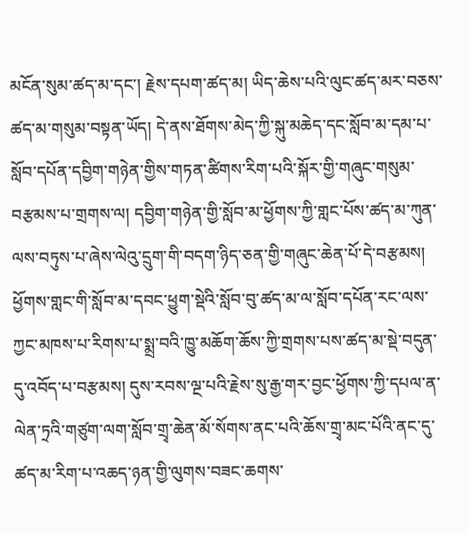མངོན་སུམ་ཚད་མ་དང་། རྗེས་དཔག་ཚད་མ། ཡིད་ཆེས་པའི་ལུང་ཚད་མར་བཅས་ཚད་མ་གསུམ་བསྟན་ཡོད། དེ་ནས་ཐོགས་མེད་ཀྱི་སྐུ་མཆེད་དང་སློབ་མ་དམ་པ་སློབ་དཔོན་དབྱིག་གཉེན་གྱིས་གཏན་ཚིགས་རིག་པའི་སྐོར་གྱི་གཞུང་གསུམ་བརྩམས་པ་གྲགས་ལ། དབྱིག་གཉེན་གྱི་སློབ་མ་ཕྱོགས་ཀྱི་གླང་པོས་ཚད་མ་ཀུན་ལས་བཏུས་པ་ཞེས་ལེའུ་དྲུག་གི་བདག་ཉིད་ཅན་གྱི་གཞུང་ཆེན་པོ་དེ་བརྩམས། ཕྱོགས་གླང་གི་སློབ་མ་དབང་ཕྱུག་སྡེའི་སློབ་བུ་ཚད་མ་ལ་སློབ་དཔོན་རང་ལས་ཀྱང་མཁས་པ་རིགས་པ་སྨྲ་བའི་ཁྱུ་མཆོག་ཆོས་ཀྱི་གྲགས་པས་ཚད་མ་སྡེ་བདུན་དུ་འབོད་པ་བརྩམས། དུས་རབས་ལྔ་པའི་རྗེས་སུ་རྒྱ་གར་བྱང་ཕྱོགས་ཀྱི་དཔལ་ན་ལེན་ཏྲའི་གཙུག་ལག་སློབ་གྲྭ་ཆེན་མོ་སོགས་ནང་པའི་ཆོས་གྲྭ་མང་པོའི་ནང་དུ་ཚད་མ་རིག་པ་འཆད་ཉན་གྱི་ལུགས་བཟང་ཆགས་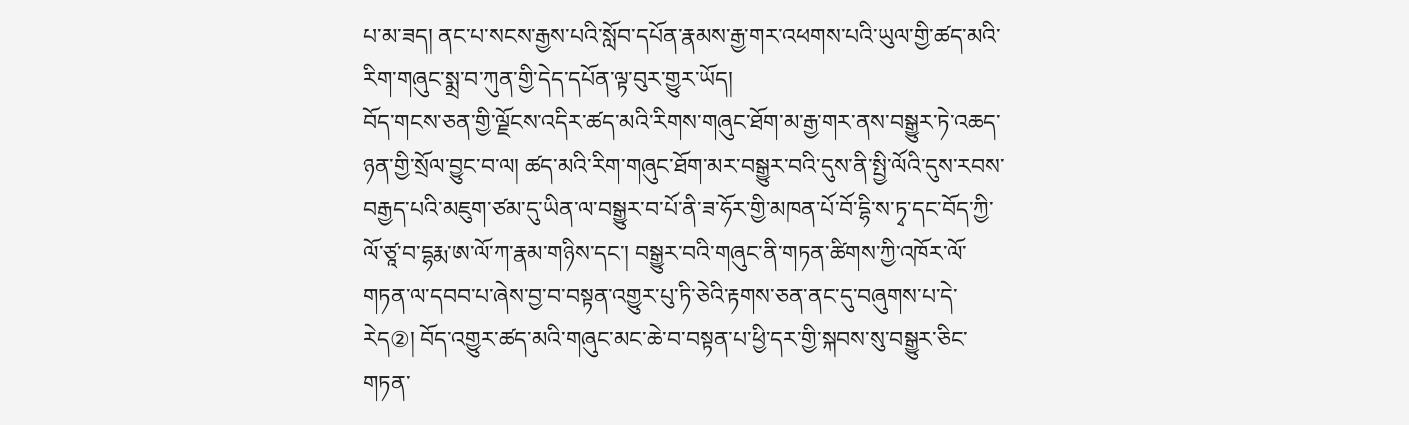པ་མ་ཟད། ནང་པ་སངས་རྒྱས་པའི་སློབ་དཔོན་རྣམས་རྒྱ་གར་འཕགས་པའི་ཡུལ་གྱི་ཚད་མའི་རིག་གཞུང་སྨྲ་བ་ཀུན་གྱི་དེད་དཔོན་ལྟ་བུར་གྱུར་ཡོད།
བོད་གངས་ཅན་གྱི་ལྗོངས་འདིར་ཚད་མའི་རིགས་གཞུང་ཐོག་མ་རྒྱ་གར་ནས་བསྒྱུར་ཏེ་འཆད་ཉན་གྱི་སྲོལ་བྱུང་བ་ལ། ཚད་མའི་རིག་གཞུང་ཐོག་མར་བསྒྱུར་བའི་དུས་ནི་སྤྱི་ལོའི་དུས་རབས་བརྒྱད་པའི་མཇུག་ཙམ་དུ་ཡིན་ལ་བསྒྱུར་བ་པོ་ནི་ཟ་ཧོར་གྱི་མཁན་པོ་བོ་དྷི་ས་ཏྭ་དང་བོད་ཀྱི་ལོ་ཙཱ་བ་དྷརྨ་ཨ་ལོ་ཀ་རྣམ་གཉིས་དང་། བསྒྱུར་བའི་གཞུང་ནི་གཏན་ཚིགས་ཀྱི་འཁོར་ལོ་གཏན་ལ་དབབ་པ་ཞེས་བྱ་བ་བསྟན་འགྱུར་པུ་ཏི་ཅེའི་རྟགས་ཅན་ནང་དུ་བཞུགས་པ་དེ་རེད②། བོད་འགྱུར་ཚད་མའི་གཞུང་མང་ཆེ་བ་བསྟན་པ་ཕྱི་དར་གྱི་སྐབས་སུ་བསྒྱུར་ཅིང་གཏན་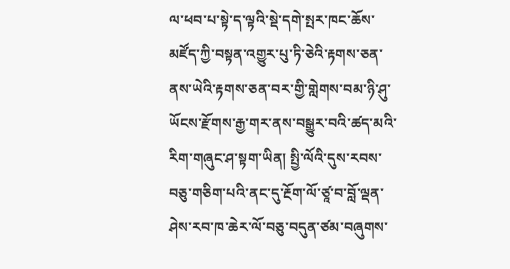ལ་ཕབ་པ་སྟེ་ད་ལྟའི་སྡེ་དགེ་སྤར་ཁང་ཆོས་མཛོད་ཀྱི་བསྟན་འགྱུར་པུ་ཏི་ཅེའི་རྟགས་ཅན་ནས་ཡེའི་རྟགས་ཅན་བར་གྱི་གླེགས་བམ་ཉི་ཤུ་ཡོངས་རྫོགས་རྒྱ་གར་ནས་བསྒྱུར་བའི་ཚད་མའི་རིག་གཞུང་ཤ་སྟག་ཡིན། སྤྱི་ལོའི་དུས་རབས་བཅུ་གཅིག་པའི་ནང་དུ་རྔོག་ལོ་ཙཱ་བ་བློ་ལྡན་ཤེས་རབ་ཁ་ཆེར་ལོ་བཅུ་བདུན་ཙམ་བཞུགས་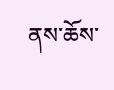ནས་ཆོས་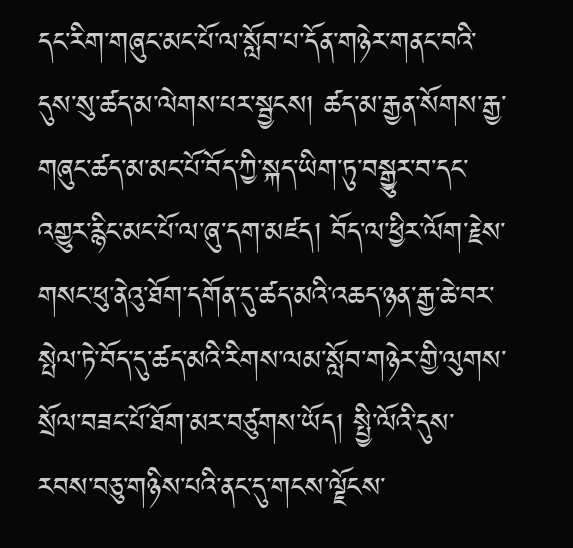དང་རིག་གཞུང་མང་པོ་ལ་སློབ་པ་དོན་གཉེར་གནང་བའི་དུས་སུ་ཚད་མ་ལེགས་པར་སྦྱངས། ཚད་མ་རྒྱན་སོགས་རྒྱ་གཞུང་ཚད་མ་མང་པོ་བོད་ཀྱི་སྐད་ཡིག་ཏུ་བསྒྱུར་བ་དང་འགྱུར་རྙིང་མང་པོ་ལ་ཞུ་དག་མཛད། བོད་ལ་ཕྱིར་ལོག་རྗེས་གསང་ཕུ་ནེའུ་ཐོག་དགོན་དུ་ཚད་མའི་འཆད་ཉན་རྒྱ་ཆེ་བར་སྤེལ་ཏེ་བོད་དུ་ཚད་མའི་རིགས་ལམ་སློབ་གཉེར་གྱི་ལུགས་སྲོལ་བཟང་པོ་ཐོག་མར་བཙུགས་ཡོད། སྤྱི་ལོའི་དུས་རབས་བཅུ་གཉིས་པའི་ནང་དུ་གངས་ལྗོངས་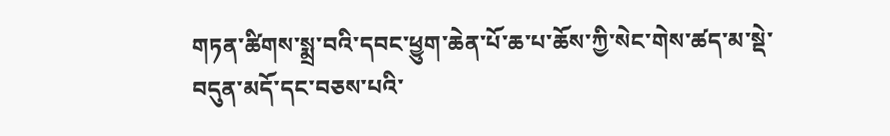གཏན་ཚིགས་སྨྲ་བའི་དབང་ཕྱུག་ཆེན་པོ་ཆ་པ་ཆོས་ཀྱི་སེང་གེས་ཚད་མ་སྡེ་བདུན་མདོ་དང་བཅས་པའི་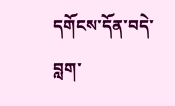དགོངས་དོན་བདེ་བླག་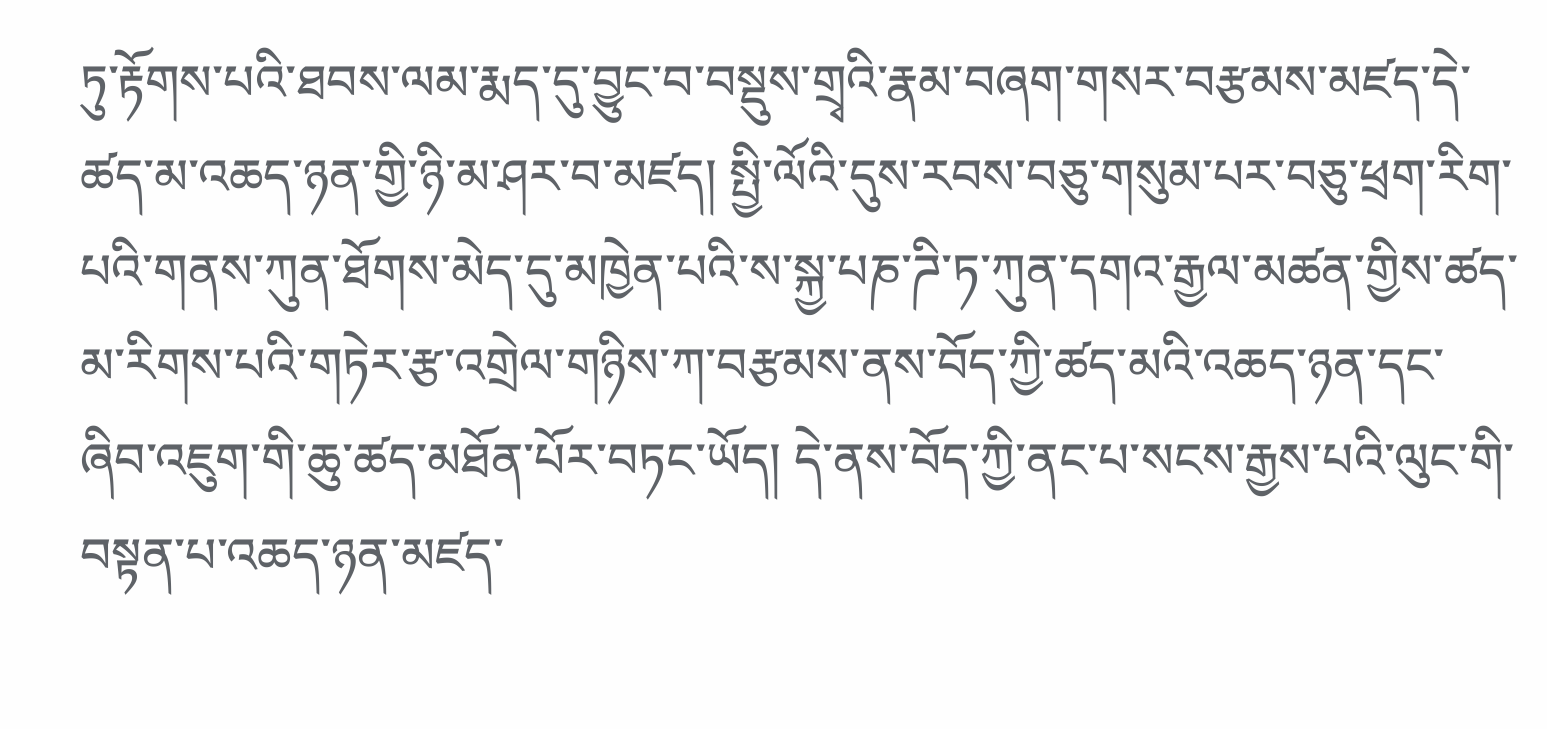ཏུ་རྟོགས་པའི་ཐབས་ལམ་རྨད་དུ་བྱུང་བ་བསྡུས་གྲྭའི་རྣམ་བཞག་གསར་བརྩམས་མཛད་དེ་ཚད་མ་འཆད་ཉན་གྱི་ཉི་མ་ཤར་བ་མཛད། སྤྱི་ལོའི་དུས་རབས་བཅུ་གསུམ་པར་བཅུ་ཕྲག་རིག་པའི་གནས་ཀུན་ཐོགས་མེད་དུ་མཁྱེན་པའི་ས་སྐྱ་པཎ་ཌི་ཏ་ཀུན་དགའ་རྒྱལ་མཚན་གྱིས་ཚད་མ་རིགས་པའི་གཏེར་རྩ་འགྲེལ་གཉིས་ཀ་བརྩམས་ནས་བོད་ཀྱི་ཚད་མའི་འཆད་ཉན་དང་ཞིབ་འཇུག་གི་ཆུ་ཚད་མཐོན་པོར་བཏང་ཡོད། དེ་ནས་བོད་ཀྱི་ནང་པ་སངས་རྒྱས་པའི་ལུང་གི་བསྟན་པ་འཆད་ཉན་མཛད་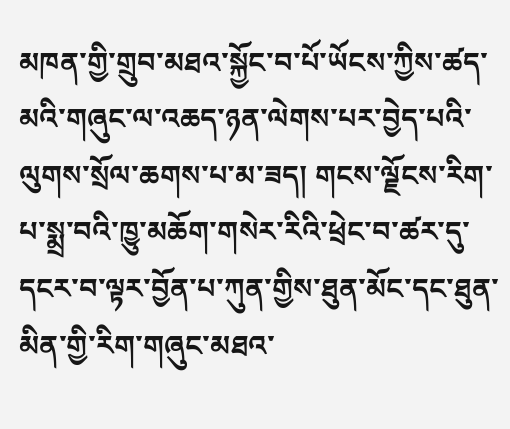མཁན་གྱི་གྲུབ་མཐའ་སྐྱོང་བ་པོ་ཡོངས་ཀྱིས་ཚད་མའི་གཞུང་ལ་འཆད་ཉན་ལེགས་པར་བྱེད་པའི་ལུགས་སྲོལ་ཆགས་པ་མ་ཟད། གངས་ལྗོངས་རིག་པ་སྨྲ་བའི་ཁྱུ་མཆོག་གསེར་རིའི་ཕྲེང་བ་ཚར་དུ་དངར་བ་ལྟར་བྱོན་པ་ཀུན་གྱིས་ཐུན་མོང་དང་ཐུན་མིན་གྱི་རིག་གཞུང་མཐའ་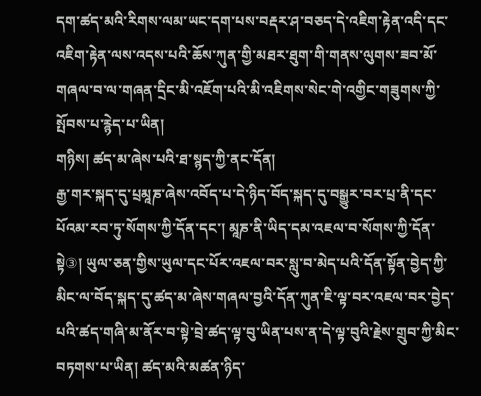དག་ཚད་མའི་རིགས་ལམ་ཡང་དག་པས་བརྡར་ཤ་བཅད་དེ་འཇིག་རྟེན་འདི་དང་འཇིག་རྟེན་ལས་འདས་པའི་ཆོས་ཀུན་གྱི་མཐར་ཐུག་གི་གནས་ལུགས་ཟབ་མོ་གཞལ་བ་ལ་གཞན་དྲིང་མི་འཇོག་པའི་མི་འཇིགས་སེང་གེ་འགྱིང་གཟུགས་ཀྱི་སྤོབས་པ་རྙེད་པ་ཡིན།
གཉིས། ཚད་མ་ཞེས་པའི་ཐ་སྙད་ཀྱི་ནང་དོན།
རྒྱ་གར་སྐད་དུ་པྲམཱཎ་ཞེས་འབོད་པ་དེ་ཉིད་བོད་སྐད་དུ་བསྒྱུར་བར་པྲ་ནི་དང་པོའམ་རབ་ཏུ་སོགས་ཀྱི་དོན་དང་། མཱཎ་ནི་ཡིད་དམ་འཇལ་བ་སོགས་ཀྱི་དོན་སྟེ③། ཡུལ་ཅན་གྱིས་ཡུལ་དང་པོར་འཇལ་བར་སླུ་བ་མེད་པའི་དོན་སྟོན་བྱེད་ཀྱི་མིང་ལ་བོད་སྐད་དུ་ཚད་མ་ཞེས་གཞལ་བྱའི་དོན་ཀུན་ཇི་ལྟ་བར་འཇལ་བར་བྱེད་པའི་ཚད་གཞི་མ་ནོར་བ་སྟེ་བྲེ་ཚད་ལྟ་བུ་ཡིན་པས་ན་དེ་ལྟ་བུའི་རྗེས་གྲུབ་ཀྱི་མིང་བཏགས་པ་ཡིན། ཚད་མའི་མཚན་ཉིད་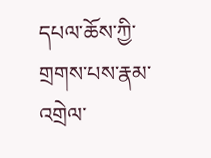དཔལ་ཆོས་ཀྱི་གྲགས་པས་རྣམ་འགྲེལ་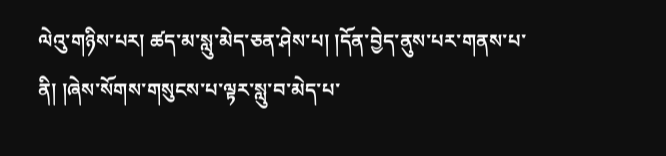ལེའུ་གཉིས་པར། ཚད་མ་སླུ་མེད་ཅན་ཤེས་པ། །དོན་བྱེད་ནུས་པར་གནས་པ་ནི། །ཞེས་སོགས་གསུངས་པ་ལྟར་སླུ་བ་མེད་པ་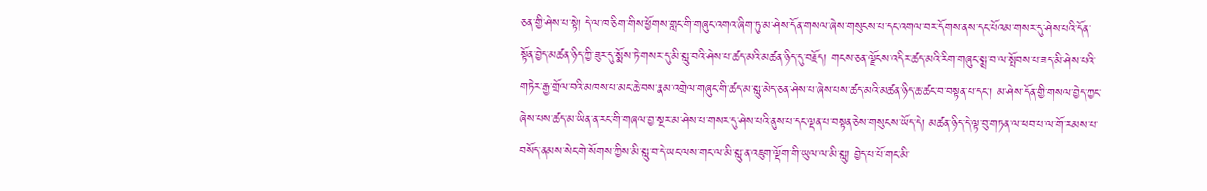ཅན་གྱི་ཤེས་པ་སྟེ། དེ་ལ་ཁ་ཅིག་གིས་ཕྱོགས་གླང་གི་གཞུང་འགའ་ཞིག་ཏུ་མ་ཤེས་དོན་གསལ་ཞེས་གསུངས་པ་དང་འགལ་བར་དོགས་ནས་དང་པོའམ་གསར་དུ་ཤེས་པའི་དོན་སྟོན་བྱེད་མཚན་ཉིད་ཀྱི་ཟུར་དུ་སྨོས་ཏེ་གསར་དུ་མི་སླུ་བའི་ཤེས་པ་ཚད་མའི་མཚན་ཉིད་དུ་བརྗོད། གངས་ཅན་ལྗོངས་འདིར་ཚད་མའི་རིག་གཞུང་སྨྲ་བ་ལ་སྤོབས་པ་ཟད་མི་ཤེས་པའི་གཏེར་རྒྱ་གྲོལ་བའི་མཁས་པ་མང་ཆེ་བས་རྣམ་འགྲེལ་གཞུང་གི་ཚད་མ་སླུ་མེད་ཅན་ཤེས་པ་ཞེས་པས་ཚད་མའི་མཚན་ཉིད་ཆ་ཚང་བ་བསྟན་པ་དང་། མ་ཤེས་དོན་གྱི་གསལ་བྱེད་ཀྱང་ཞེས་པས་ཚད་མ་ཡིན་ན་རང་གི་གཞལ་བྱ་སྔར་མ་ཤེས་པ་གསར་དུ་ཤེས་པའི་ནུས་པ་དང་ལྡན་པ་བསྟན་ཅེས་གསུངས་ཡོད་དེ། མཚན་ཉིད་དེ་ལྟ་བུ་གཏན་ལ་ཕབ་པ་ལ་གོ་རམས་པ་བསོད་ནམས་སེང་གེ་སོགས་ཀྱིས་མི་སླུ་བ་དེ་ཡང་ལས་གང་ལ་མི་སླུ་ན་འཇུག་ལྡོག་གི་ཡུལ་ལ་མི་སླུ། བྱེད་པ་པོ་གང་མི་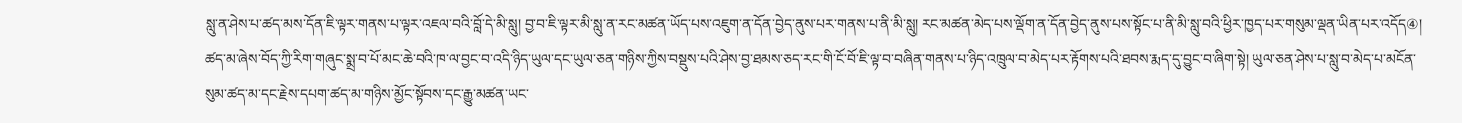སླུ་ན་ཤེས་པ་ཚད་མས་དོན་ཇི་ལྟར་གནས་པ་ལྟར་འཇལ་བའི་བློ་དེ་མི་སླུ། བྱ་བ་ཇི་ལྟར་མི་སླུ་ན་རང་མཚན་ཡོད་པས་འཇུག་ན་དོན་བྱེད་ནུས་པར་གནས་པ་ནི་མི་སླུ། རང་མཚན་མེད་པས་ལྡོག་ན་དོན་བྱེད་ནུས་པས་སྟོང་པ་ནི་མི་སླུ་བའི་ཕྱིར་ཁྱད་པར་གསུམ་ལྡན་ཡིན་པར་འདོད④།
ཚད་མ་ཞེས་བོད་ཀྱི་རིག་གཞུང་སྨྲ་བ་པོ་མང་ཆེ་བའི་ཁ་ལ་བྱང་བ་འདི་ཉིད་ཡུལ་དང་ཡུལ་ཅན་གཉིས་ཀྱིས་བསྡུས་པའི་ཤེས་བྱ་ཐམས་ཅད་རང་གི་ངོ་བོ་ཇི་ལྟ་བ་བཞིན་གནས་པ་ཉིད་འཁྲུལ་བ་མེད་པར་རྟོགས་པའི་ཐབས་རྨད་དུ་བྱུང་བ་ཞིག་སྟེ། ཡུལ་ཅན་ཤེས་པ་སླུ་བ་མེད་པ་མངོན་སུམ་ཚད་མ་དང་རྗེས་དཔག་ཚད་མ་གཉིས་མྱོང་སྟོབས་དང་རྒྱུ་མཚན་ཡང་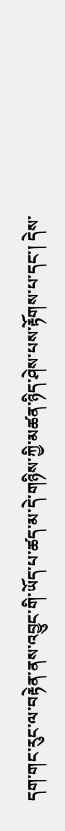དག་གང་རུང་ལ་བརྟེན་ནས་འབྱུང་གི་ཡོད་པ་ཚད་མ་དེ་གཉིས་ཀྱི་མཚན་ཉིད་ཤེས་པས་རྟོགས་པ་དང་། དེས་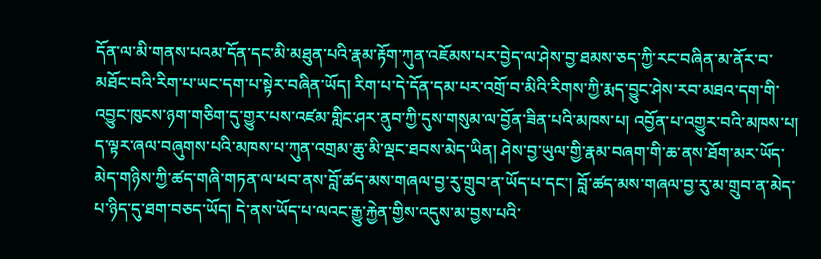དོན་ལ་མི་གནས་པའམ་དོན་དང་མི་མཐུན་པའི་རྣམ་རྟོག་ཀུན་འཇོམས་པར་བྱེད་ལ་ཤེས་བྱ་ཐམས་ཅད་ཀྱི་རང་བཞིན་མ་ནོར་བ་མཐོང་བའི་རིག་པ་ཡང་དག་པ་སྟེར་བཞིན་ཡོད། རིག་པ་དེ་དོན་དམ་པར་འགྲོ་བ་མིའི་རིགས་ཀྱི་རྨད་བྱུང་ཤེས་རབ་མཐའ་དག་གི་འབྱུང་ཁུངས་ཉག་གཅིག་དུ་གྱུར་པས་འཛམ་གླིང་ཤར་ནུབ་ཀྱི་དུས་གསུམ་ལ་བྱོན་ཟིན་པའི་མཁས་པ། འབྱོན་པ་འགྱུར་བའི་མཁས་པ། ད་ལྟར་ཞལ་བཞུགས་པའི་མཁས་པ་ཀུན་འགྲམ་ཆུ་མི་ལྡང་ཐབས་མེད་ཡིན། ཤེས་བྱ་ཡུལ་གྱི་རྣམ་བཞག་གི་ཆ་ནས་ཐོག་མར་ཡོད་མེད་གཉིས་ཀྱི་ཚད་གཞི་གཏན་ལ་ཕབ་ནས་བློ་ཚད་མས་གཞལ་བྱ་རུ་གྲུབ་ན་ཡོད་པ་དང་། བློ་ཚད་མས་གཞལ་བྱ་རུ་མ་གྲུབ་ན་མེད་པ་ཉིད་དུ་ཐག་བཅད་ཡོད། དེ་ནས་ཡོད་པ་ལའང་རྒྱུ་རྐྱེན་གྱིས་འདུས་མ་བྱས་པའི་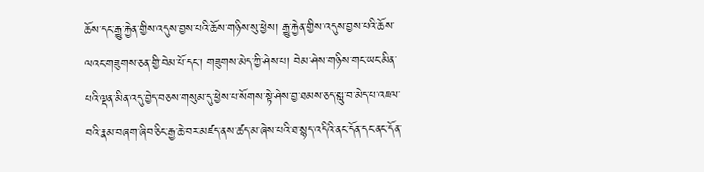ཆོས་དང་རྒྱུ་རྐྱེན་གྱིས་འདུས་བྱས་པའི་ཆོས་གཉིས་སུ་ཕྱེས། རྒྱུ་རྐྱེན་གྱིས་འདུས་བྱས་པའི་ཆོས་ལའང་གཟུགས་ཅན་གྱི་བེམ་པོ་དང་། གཟུགས་མེད་ཀྱི་ཤེས་པ། བེམ་ཤེས་གཉིས་གང་ཡང་མིན་པའི་ལྡན་མིན་འདུ་བྱེད་བཅས་གསུམ་དུ་ཕྱེས་པ་སོགས་སྟེ་ཤེས་བྱ་ཐམས་ཅད་སླུ་བ་མེད་པ་འཇལ་བའི་རྣམ་བཞག་ཞིབ་ཅིང་རྒྱ་ཆེ་བར་མཛད་ནས་ཚད་མ་ཞེས་པའི་ཐ་སྙད་འདིའི་ནང་དོན་དང་ནང་དོན་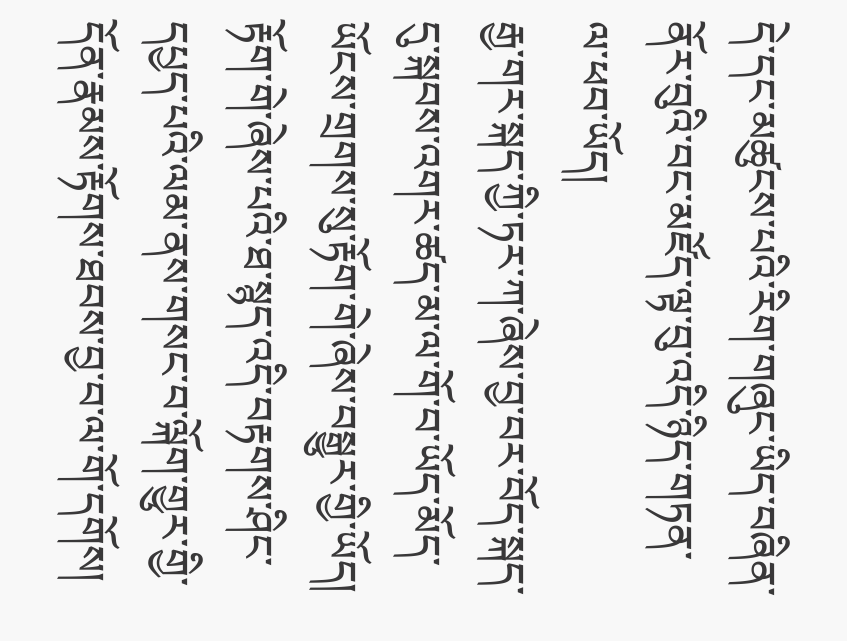དེ་དང་མཚུངས་པའི་རིག་གཞུང་ཡིད་བཞིན་ནོར་བུའི་བང་མཛོད་ལྟ་བུ་འདི་ཉིད་གཏན་ལ་ཕབ་ཡོད།
རྒྱ་གར་སྐད་ཀྱི་ཏར་ཀ་ཞེས་བྱ་བར་བོད་སྐད་དུ་སྐབས་འགར་ཚད་མ་ལ་གོ་བ་ཡོད་མོད་ཡོངས་གྲགས་སུ་རྟོག་གེ་ཞེས་བསྒྱུར་གྱི་ཡོད། རྟོག་གེ་ཞེས་པའི་ཐ་སྙད་འདི་བརྟགས་ཤིང་དཔྱད་པའི་ལམ་ནས་གསང་བ་ལྐོག་གྱུར་གྱི་དོན་རྣམས་རྟོགས་ཐབས་བྱ་བ་ལ་གོ་དགོས།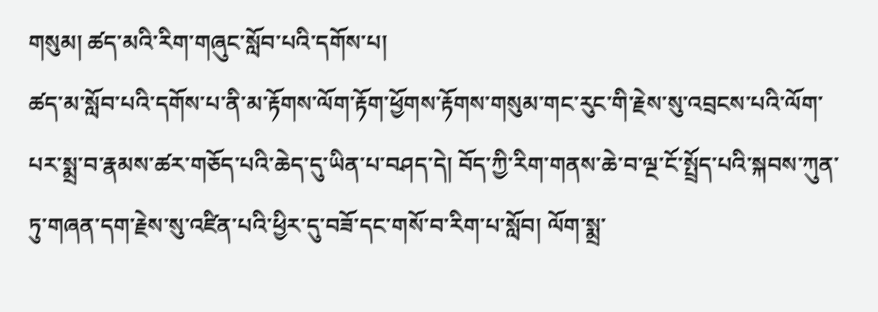གསུམ། ཚད་མའི་རིག་གཞུང་སློབ་པའི་དགོས་པ།
ཚད་མ་སློབ་པའི་དགོས་པ་ནི་མ་རྟོགས་ལོག་རྟོག་ཕྱོགས་རྟོགས་གསུམ་གང་རུང་གི་རྗེས་སུ་འབྲངས་པའི་ལོག་པར་སྨྲ་བ་རྣམས་ཚར་གཅོད་པའི་ཆེད་དུ་ཡིན་པ་བཤད་དེ། བོད་ཀྱི་རིག་གནས་ཆེ་བ་ལྔ་ངོ་སྤྲོད་པའི་སྐབས་ཀུན་ཏུ་གཞན་དག་རྗེས་སུ་འཛིན་པའི་ཕྱིར་དུ་བཟོ་དང་གསོ་བ་རིག་པ་སློབ། ལོག་སྨྲ་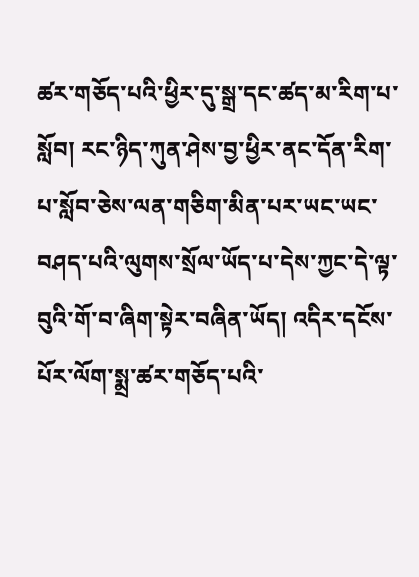ཚར་གཅོད་པའི་ཕྱིར་དུ་སྒྲ་དང་ཚད་མ་རིག་པ་སློབ། རང་ཉིད་ཀུན་ཤེས་བྱ་ཕྱིར་ནང་དོན་རིག་པ་སློབ་ཅེས་ལན་གཅིག་མིན་པར་ཡང་ཡང་བཤད་པའི་ལུགས་སྲོལ་ཡོད་པ་དེས་ཀྱང་དེ་ལྟ་བུའི་གོ་བ་ཞིག་སྟེར་བཞིན་ཡོད། འདིར་དངོས་པོར་ལོག་སྨྲ་ཚར་གཅོད་པའི་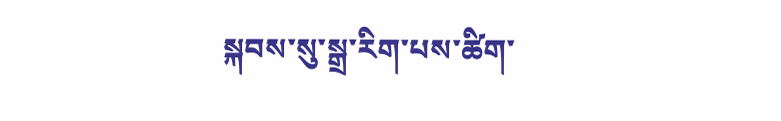སྐབས་སུ་སྒྲ་རིག་པས་ཚིག་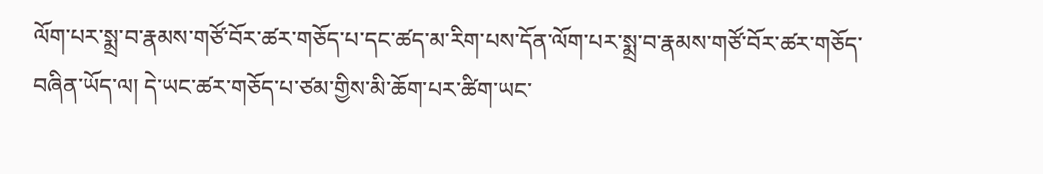ལོག་པར་སྨྲ་བ་རྣམས་གཙོ་བོར་ཚར་གཅོད་པ་དང་ཚད་མ་རིག་པས་དོན་ལོག་པར་སྨྲ་བ་རྣམས་གཙོ་བོར་ཚར་གཅོད་བཞིན་ཡོད་ལ། དེ་ཡང་ཚར་གཅོད་པ་ཙམ་གྱིས་མི་ཆོག་པར་ཚིག་ཡང་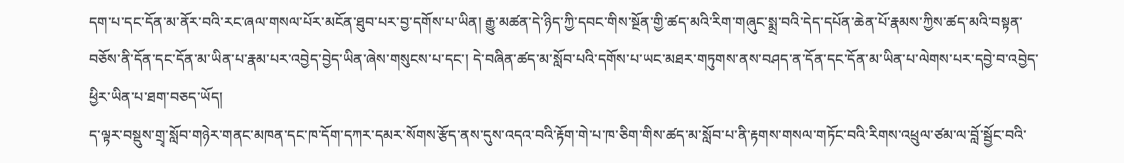དག་པ་དང་དོན་མ་ནོར་བའི་རང་ཞལ་གསལ་པོར་མངོན་ཐུབ་པར་བྱ་དགོས་པ་ཡིན། རྒྱུ་མཚན་དེ་ཉིད་ཀྱི་དབང་གིས་སྔོན་གྱི་ཚད་མའི་རིག་གཞུང་སྨྲ་བའི་དེད་དཔོན་ཆེན་པོ་རྣམས་ཀྱིས་ཚད་མའི་བསྟན་བཅོས་ནི་དོན་དང་དོན་མ་ཡིན་པ་རྣམ་པར་འབྱེད་བྱེད་ཡིན་ཞེས་གསུངས་པ་དང་། དེ་བཞིན་ཚད་མ་སློབ་པའི་དགོས་པ་ཡང་མཐར་གཏུགས་ནས་བཤད་ན་དོན་དང་དོན་མ་ཡིན་པ་ལེགས་པར་དབྱེ་བ་འབྱེད་ཕྱིར་ཡིན་པ་ཐག་བཅད་ཡོད།
ད་ལྟར་བསྡུས་གྲྭ་སློབ་གཉེར་གནང་མཁན་དང་ཁ་དོག་དཀར་དམར་སོགས་རྩོད་ནས་དུས་འདའ་བའི་རྟོག་གེ་པ་ཁ་ཅིག་གིས་ཚད་མ་སློབ་པ་ནི་རྟགས་གསལ་གཏོང་བའི་རིགས་འཕྲུལ་ཙམ་ལ་བློ་སྦྱོང་བའི་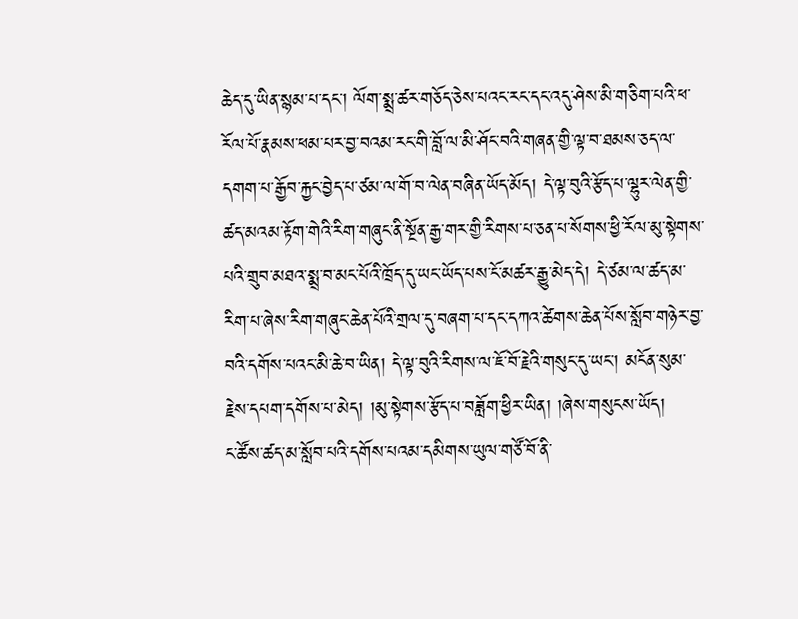ཆེད་དུ་ཡིན་སྙམ་པ་དང་། ལོག་སྨྲ་ཚར་གཅོད་ཅེས་པའང་རང་དང་འདུ་ཤེས་མི་གཅིག་པའི་ཕ་རོལ་པོ་རྣམས་ཕམ་པར་བྱ་བའམ་རང་གི་བློ་ལ་མི་ཤོང་བའི་གཞན་གྱི་ལྟ་བ་ཐམས་ཅད་ལ་དགག་པ་རྒྱོབ་རྐྱང་བྱེད་པ་ཙམ་ལ་གོ་བ་ལེན་བཞིན་ཡོད་མོད། དེ་ལྟ་བུའི་རྩོད་པ་ལྷུར་ལེན་གྱི་ཚད་མའམ་རྟོག་གེའི་རིག་གཞུང་ནི་སྔོན་རྒྱ་གར་གྱི་རིགས་པ་ཅན་པ་སོགས་ཕྱི་རོལ་མུ་སྟེགས་པའི་གྲུབ་མཐའ་སྨྲ་བ་མང་པོའི་ཁྲོད་དུ་ཡང་ཡོད་པས་ངོ་མཚར་རྒྱུ་མེད་དེ། དེ་ཙམ་ལ་ཚད་མ་རིག་པ་ཞེས་རིག་གཞུང་ཆེན་པོའི་གྲལ་དུ་བཞག་པ་དང་དཀའ་ཚེགས་ཆེན་པོས་སློབ་གཉེར་བྱ་བའི་དགོས་པའང་མི་ཆེ་བ་ཡིན། དེ་ལྟ་བུའི་རིགས་ལ་ཇོ་བོ་རྗེའི་གསུང་དུ་ཡང་། མངོན་སུམ་རྗེས་དཔག་དགོས་པ་མེད། །མུ་སྟེགས་རྩོད་པ་བཟློག་ཕྱིར་ཡིན། །ཞེས་གསུངས་ཡོད།
ང་ཚོས་ཚད་མ་སློབ་པའི་དགོས་པའམ་དམིགས་ཡུལ་གཙོ་བོ་ནི་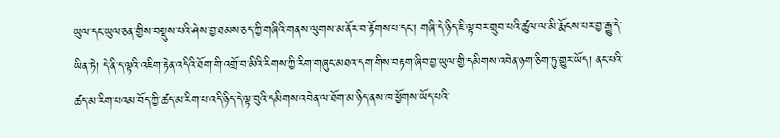ཡུལ་དང་ཡུལ་ཅན་གྱིས་བསྡུས་པའི་ཤེས་བྱ་ཐམས་ཅད་ཀྱི་གཞིའི་གནས་ལུགས་མ་ནོར་བ་རྟོགས་པ་དང་། གཞི་དེ་ཉིད་ཇི་ལྟ་བར་གྲུབ་པའི་ཚུལ་ལ་མི་རྨོངས་པར་བྱ་རྒྱུ་དེ་ཡིན་ཏེ། དེ་ནི་ད་ལྟའི་འཇིག་རྟེན་འདིའི་ཐོག་གི་འགྲོ་བ་མིའི་རིགས་ཀྱི་རིག་གཞུང་མཐའ་དག་གིས་བརྟག་ཞིབ་བྱ་ཡུལ་གྱི་དམིགས་འབེན་ཉག་ཅིག་ཏུ་གྱུར་ཡོད། ནང་པའི་ཚད་མ་རིག་པའམ་བོད་ཀྱི་ཚད་མ་རིག་པ་འདི་ཉིད་དེ་ལྟ་བུའི་དམིགས་འབེན་ལ་ཐོག་མ་ཉིད་ནས་ཁ་ཕྱོགས་ཡོད་པའི་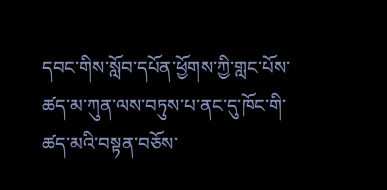དབང་གིས་སློབ་དཔོན་ཕྱོགས་ཀྱི་གླང་པོས་ཚད་མ་ཀུན་ལས་བཏུས་པ་ནང་དུ་ཁོང་གི་ཚད་མའི་བསྟན་བཅོས་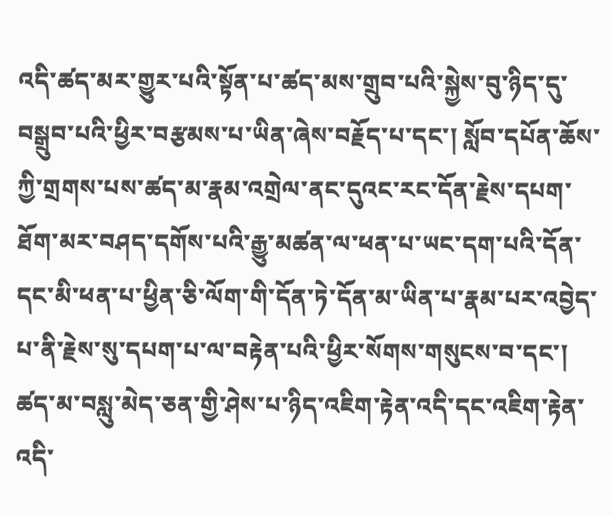འདི་ཚད་མར་གྱུར་པའི་སྟོན་པ་ཚད་མས་གྲུབ་པའི་སྐྱེས་བུ་ཉིད་དུ་བསྒྲུབ་པའི་ཕྱིར་བརྩམས་པ་ཡིན་ཞེས་བརྗོད་པ་དང་། སློབ་དཔོན་ཆོས་ཀྱི་གྲགས་པས་ཚད་མ་རྣམ་འགྲེལ་ནང་དུའང་རང་དོན་རྗེས་དཔག་ཐོག་མར་བཤད་དགོས་པའི་རྒྱུ་མཚན་ལ་ཕན་པ་ཡང་དག་པའི་དོན་དང་མི་ཕན་པ་ཕྱིན་ཅི་ལོག་གི་དོན་ཏེ་དོན་མ་ཡིན་པ་རྣམ་པར་འབྱེད་པ་ནི་རྗེས་སུ་དཔག་པ་ལ་བརྟེན་པའི་ཕྱིར་སོགས་གསུངས་བ་དང་། ཚད་མ་བསླུ་མེད་ཅན་གྱི་ཤེས་པ་ཉིད་འཇིག་རྟེན་འདི་དང་འཇིག་རྟེན་འདི་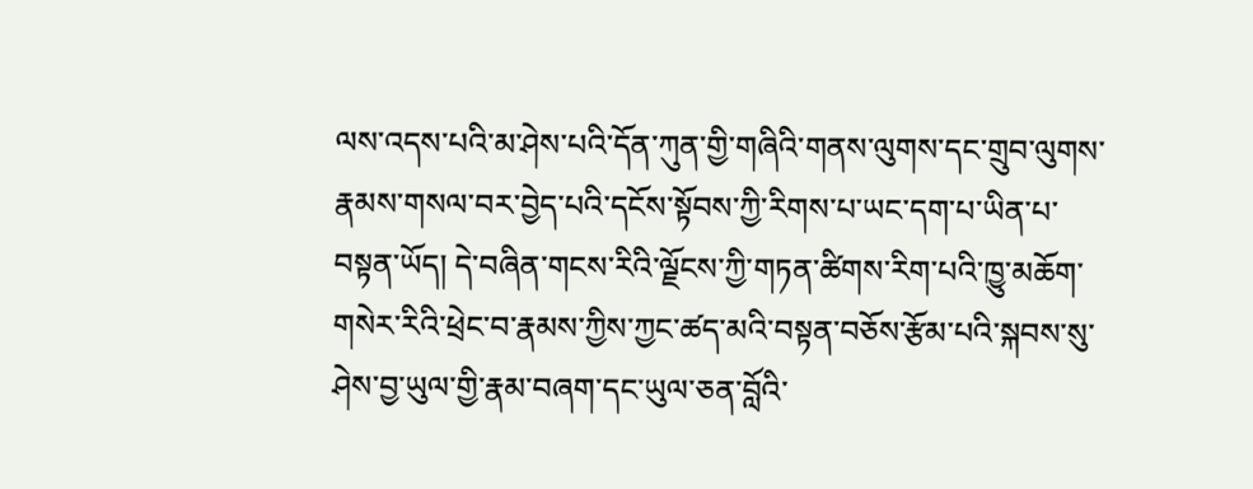ལས་འདས་པའི་མ་ཤེས་པའི་དོན་ཀུན་གྱི་གཞིའི་གནས་ལུགས་དང་གྲུབ་ལུགས་རྣམས་གསལ་བར་བྱེད་པའི་དངོས་སྟོབས་ཀྱི་རིགས་པ་ཡང་དག་པ་ཡིན་པ་བསྟན་ཡོད། དེ་བཞིན་གངས་རིའི་ལྗོངས་ཀྱི་གཏན་ཚིགས་རིག་པའི་ཁྱུ་མཆོག་གསེར་རིའི་ཕྲེང་བ་རྣམས་ཀྱིས་ཀྱང་ཚད་མའི་བསྟན་བཅོས་རྩོམ་པའི་སྐབས་སུ་ཤེས་བྱ་ཡུལ་གྱི་རྣམ་བཞག་དང་ཡུལ་ཅན་བློའི་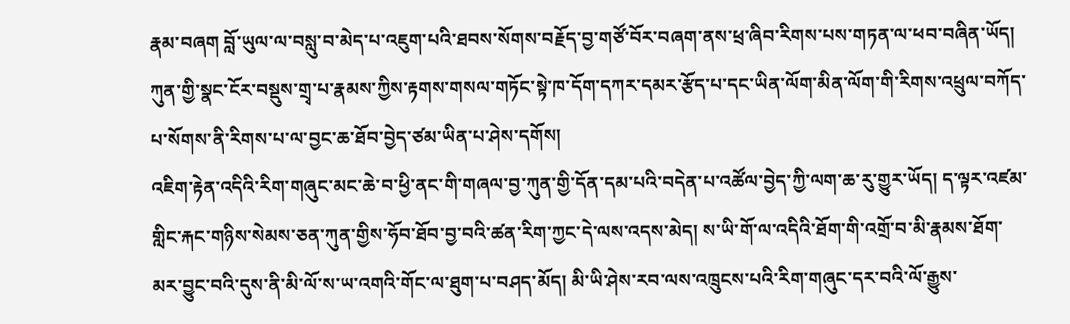རྣམ་བཞག བློ་ཡུལ་ལ་བསླུ་བ་མེད་པ་འཇུག་པའི་ཐབས་སོགས་བརྗོད་བྱ་གཙོ་བོར་བཞག་ནས་ཕྲ་ཞིབ་རིགས་པས་གཏན་ལ་ཕབ་བཞིན་ཡོད། ཀུན་གྱི་སྣང་ངོར་བསྡུས་གྲྭ་པ་རྣམས་ཀྱིས་རྟགས་གསལ་གཏོང་སྟེ་ཁ་དོག་དཀར་དམར་རྩོད་པ་དང་ཡིན་ལོག་མིན་ལོག་གི་རིགས་འཕྲུལ་བཀོད་པ་སོགས་ནི་རིགས་པ་ལ་བྱང་ཆ་ཐོབ་བྱེད་ཙམ་ཡིན་པ་ཤེས་དགོས།
འཇིག་རྟེན་འདིའི་རིག་གཞུང་མང་ཆེ་བ་ཕྱི་ནང་གི་གཞལ་བྱ་ཀུན་གྱི་དོན་དམ་པའི་བདེན་པ་འཚོལ་བྱེད་ཀྱི་ལག་ཆ་རུ་གྱུར་ཡོད། ད་ལྟར་འཛམ་གླིང་རྐང་གཉིས་སེམས་ཅན་ཀུན་གྱིས་ཧོབ་ཐོབ་བྱ་བའི་ཚན་རིག་ཀྱང་དེ་ལས་འདས་མེད། ས་ཡི་གོ་ལ་འདིའི་ཐོག་གི་འགྲོ་བ་མི་རྣམས་ཐོག་མར་བྱུང་བའི་དུས་ནི་མི་ལོ་ས་ཡ་འགའི་གོང་ལ་ཐུག་པ་བཤད་མོད། མི་ཡི་ཤེས་རབ་ལས་འཁྲུངས་པའི་རིག་གཞུང་དར་བའི་ལོ་རྒྱུས་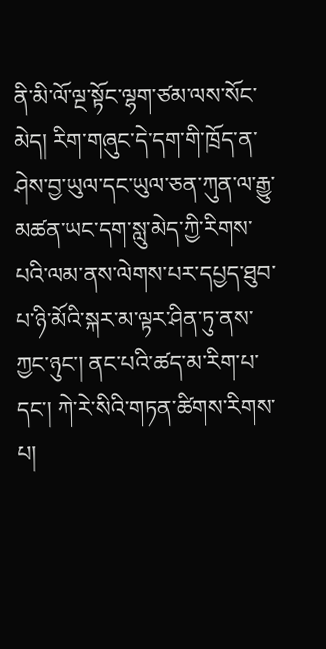ནི་མི་ལོ་ལྔ་སྟོང་ལྷག་ཙམ་ལས་སོང་མེད། རིག་གཞུང་དེ་དག་གི་ཁྲོད་ན་ཤེས་བྱ་ཡུལ་དང་ཡུལ་ཅན་ཀུན་ལ་རྒྱུ་མཚན་ཡང་དག་སླུ་མེད་ཀྱི་རིགས་པའི་ལམ་ནས་ལེགས་པར་དཔྱད་ཐུབ་པ་ཉི་མོའི་སྐར་མ་ལྟར་ཤིན་ཏུ་ནས་ཀྱང་ཉུང་། ནང་པའི་ཚད་མ་རིག་པ་དང་། ཀེ་རེ་སིའི་གཏན་ཚིགས་རིགས་པ།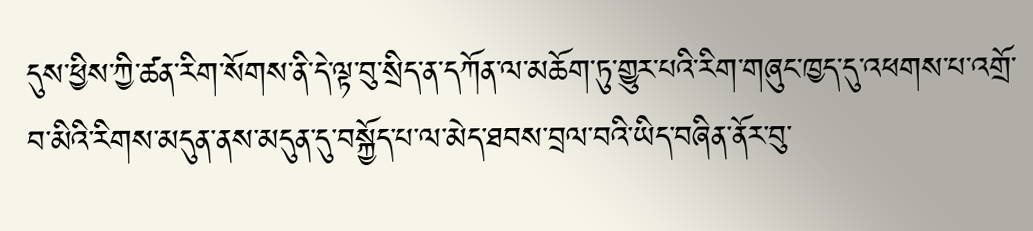དུས་ཕྱིས་ཀྱི་ཚན་རིག་སོགས་ནི་དེ་ལྟ་བུ་སྲིད་ན་དཀོན་ལ་མཆོག་ཏུ་གྱུར་པའི་རིག་གཞུང་ཁྱད་དུ་འཕགས་པ་འགྲོ་བ་མིའི་རིགས་མདུན་ནས་མདུན་དུ་བསྐྱོད་པ་ལ་མེད་ཐབས་བྲལ་བའི་ཡིད་བཞིན་ནོར་བུ་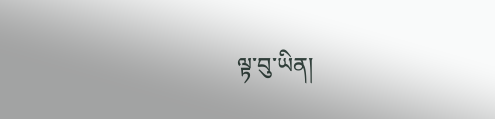ལྟ་བུ་ཡིན།